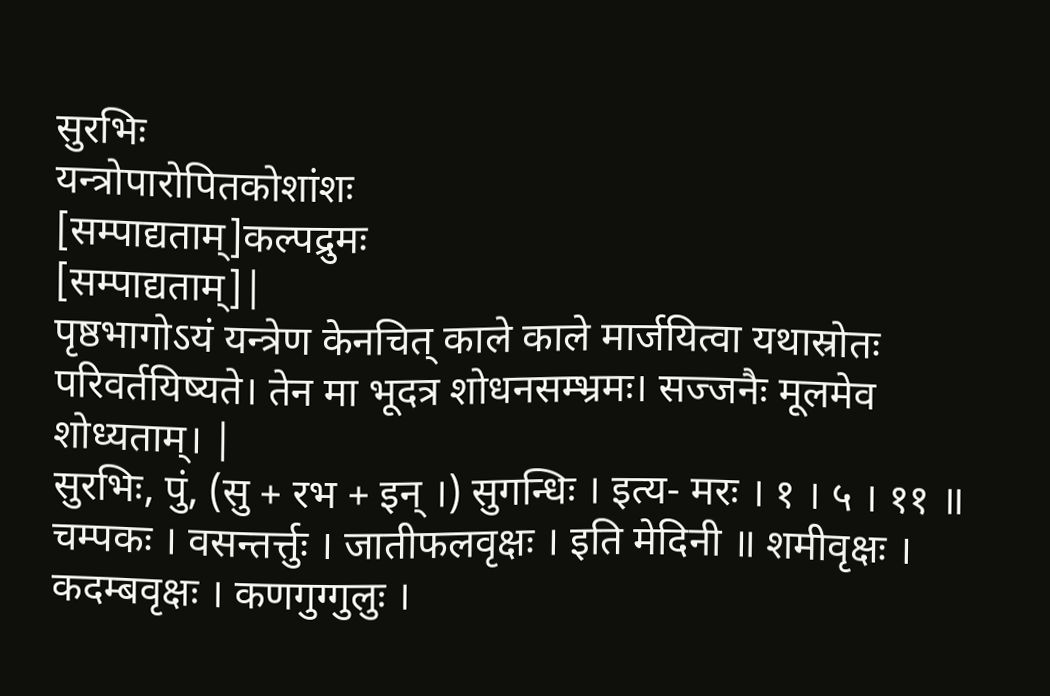सुरभिः
यन्त्रोपारोपितकोशांशः
[सम्पाद्यताम्]कल्पद्रुमः
[सम्पाद्यताम्]|
पृष्ठभागोऽयं यन्त्रेण केनचित् काले काले मार्जयित्वा यथास्रोतः परिवर्तयिष्यते। तेन मा भूदत्र शोधनसम्भ्रमः। सज्जनैः मूलमेव शोध्यताम्। |
सुरभिः, पुं, (सु + रभ + इन् ।) सुगन्धिः । इत्य- मरः । १ । ५ । ११ ॥ चम्पकः । वसन्तर्त्तुः । जातीफलवृक्षः । इति मेदिनी ॥ शमीवृक्षः । कदम्बवृक्षः । कणगुग्गुलुः ।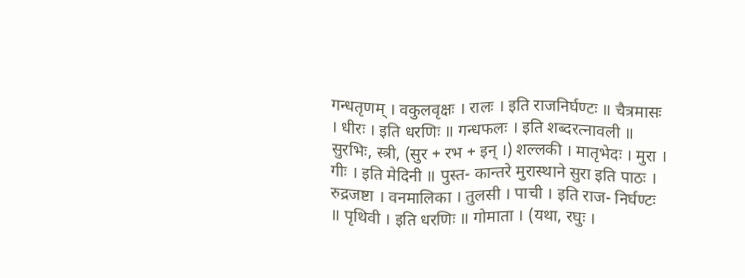गन्धतृणम् । वकुलवृक्षः । रालः । इति राजनिर्घण्टः ॥ चैत्रमासः । धीरः । इति धरणिः ॥ गन्धफलः । इति शब्दरत्नावली ॥
सुरभिः, स्त्री, (सुर + रभ + इन् ।) शल्लकी । मातृभेदः । मुरा । गीः । इति मेदिनी ॥ पुस्त- कान्तरे मुरास्थाने सुरा इति पाठः । रुद्रजष्टा । वनमालिका । तुलसी । पाची । इति राज- निर्घण्टः ॥ पृथिवी । इति धरणिः ॥ गोमाता । (यथा, रघुः ।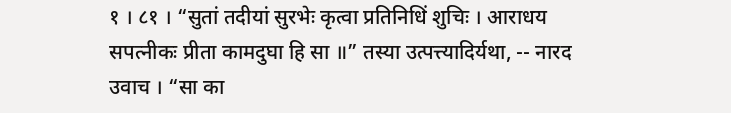१ । ८१ । “सुतां तदीयां सुरभेः कृत्वा प्रतिनिधिं शुचिः । आराधय सपत्नीकः प्रीता कामदुघा हि सा ॥” तस्या उत्पत्त्यादिर्यथा, -- नारद उवाच । “सा का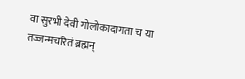वा सुरभी देवी गोलोकादागता च या तज्जन्मचरितं ब्रह्मन्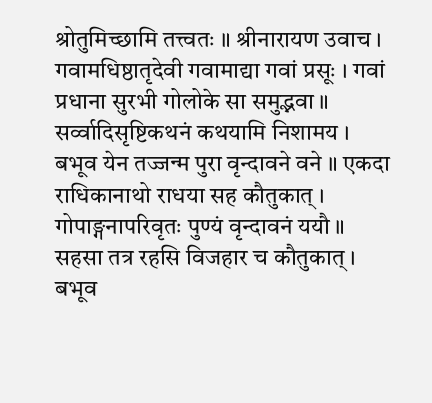श्रोतुमिच्छामि तत्त्वतः ॥ श्रीनारायण उवाच । गवामधिष्ठातृदेवी गवामाद्या गवां प्रसूः । गवां प्रधाना सुरभी गोलोके सा समुद्भवा ॥ सर्व्वादिसृष्टिकथनं कथयामि निशामय । बभूव येन तज्जन्म पुरा वृन्दावने वने ॥ एकदा राधिकानाथो राधया सह कौतुकात् । गोपाङ्गनापरिवृतः पुण्यं वृन्दावनं ययौ ॥ सहसा तत्र रहसि विजहार च कौतुकात् । बभूव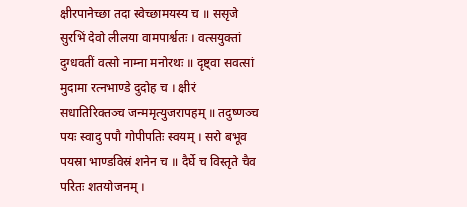क्षीरपानेच्छा तदा स्वेच्छामयस्य च ॥ ससृजे सुरभिं देवो लीलया वामपार्श्वतः । वत्सयुक्तां दुग्धवतीं वत्सो नाम्ना मनोरथः ॥ दृष्ट्वा सवत्सां मुदामा रत्नभाण्डे दुदोह च । क्षीरं सधातिरिक्तञ्च जन्ममृत्युजरापहम् ॥ तदुष्णञ्च पयः स्वादु पपौ गोपीपतिः स्वयम् । सरो बभूव पयस्रा भाण्डविस्रं शनेन च ॥ दैर्घे च विस्तृते चैव परितः शतयोजनम् ।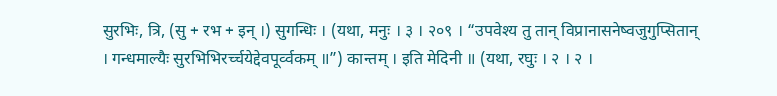सुरभिः, त्रि, (सु + रभ + इन् ।) सुगन्धिः । (यथा, मनुः । ३ । २०९ । “उपवेश्य तु तान् विप्रानासनेष्वजुगुप्सितान् । गन्धमाल्यैः सुरभिभिरर्च्चयेद्देवपूर्व्वकम् ॥”) कान्तम् । इति मेदिनी ॥ (यथा, रघुः । २ । २ ।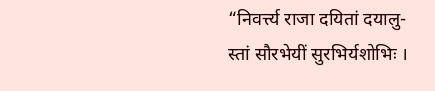“निवर्त्त्य राजा दयितां दयालु- स्तां सौरभेयीं सुरभिर्यशोभिः ।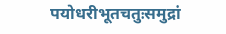पयोधरीभूतचतुःसमुद्रां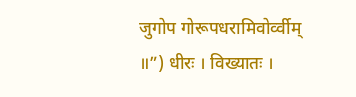जुगोप गोरूपधरामिवोर्व्वीम् ॥”) धीरः । विख्यातः ।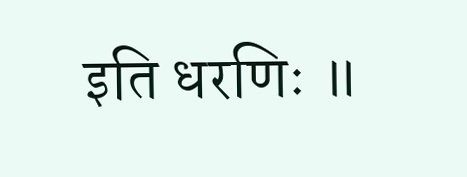इति धरणिः ॥